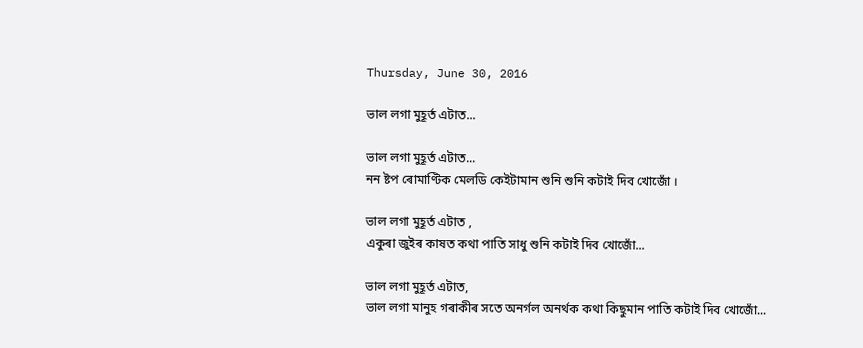Thursday, June 30, 2016

ভাল লগা মুহূৰ্ত এটাত...

ভাল লগা মুহূৰ্ত এটাত...
নন ষ্টপ ৰোমাণ্টিক মেলডি কেইটামান শুনি শুনি কটাই দিব খোজোঁ ।

ভাল লগা মুহূৰ্ত এটাত ,
একুৰা জুইৰ কাষত কথা পাতি সাধু শুনি কটাই দিব খোজোঁ...

ভাল লগা মুহূৰ্ত এটাত,
ভাল লগা মানুহ গৰাকীৰ সতে অনৰ্গল অনৰ্থক কথা কিছুমান পাতি কটাই দিব খোজোঁ...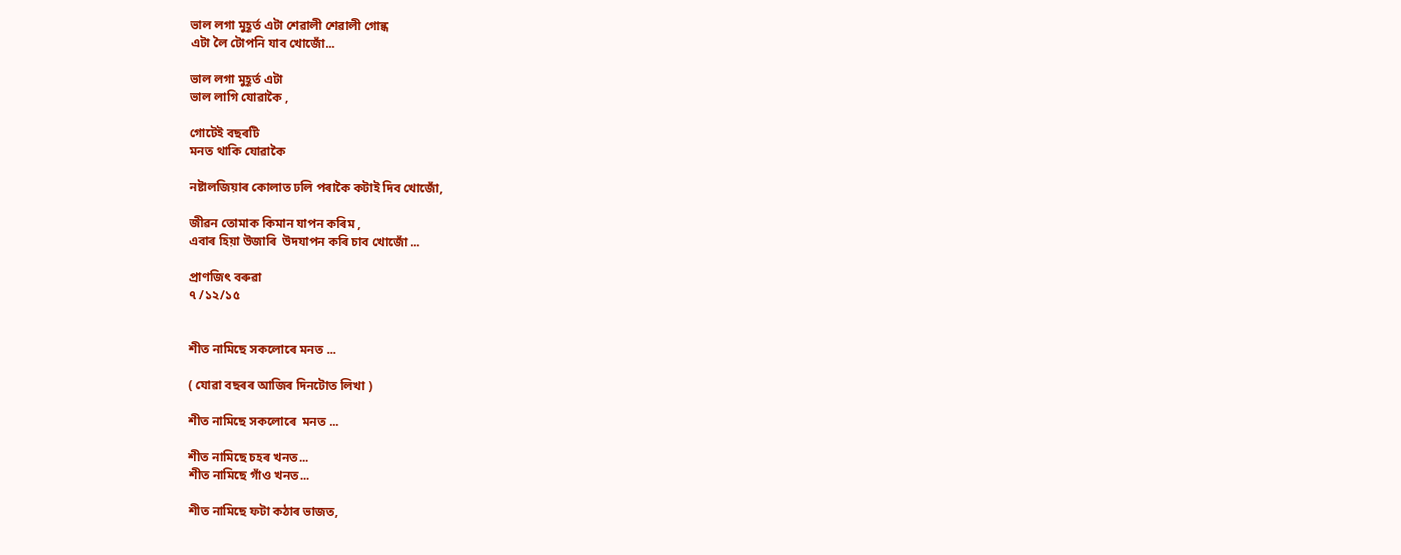ভাল লগা মুহূৰ্ত এটা শেৱালী শেৱালী গোন্ধ
এটা লৈ টোপনি যাব খোজোঁ...

ভাল লগা মুহূৰ্ত এটা
ভাল লাগি যোৱাকৈ ,

গোটেই বছৰটি
মনত থাকি যোৱাকৈ

নষ্টালজিয়াৰ কোলাত ঢলি পৰাকৈ কটাই দিব খোজোঁ,

জীৱন তোমাক কিমান যাপন কৰিম ,
এবাৰ হিয়া উজাৰি  উদযাপন কৰি চাব খোজোঁ ...

প্ৰাণজিৎ বৰুৱা
৭ /১২/১৫


শীত নামিছে সকলোৰে মনত ...

( যোৱা বছৰৰ আজিৰ দিনটোত লিখা )

শীত নামিছে সকলোৰে  মনত ...

শীত নামিছে চহৰ খনত...
শীত নামিছে গাঁও খনত...

শীত নামিছে ফটা কঠাৰ ভাজত,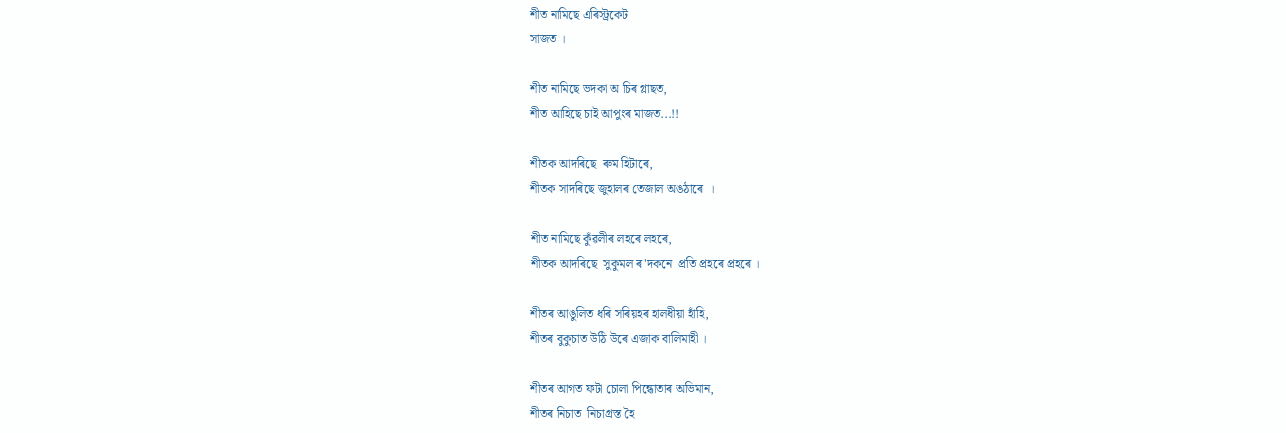শীত নামিছে এৰিস্ট্ৰকেট
সাজত ।

শীত নামিছে ভদকা অ চিৰ গ্লাছত,
শীত আহিছে চাই আপুংৰ মাজত...!!

শীতক আদৰিছে  ৰুম হিটাৰে,
শীতক সাদৰিছে জুহালৰ তেজাল অঙঠাৰে  ।

শীত নামিছে কুঁৱলীৰ লহৰে লহৰে,
শীতক আদৰিছে  সুকুমল ৰ'দকনে  প্ৰতি প্ৰহৰে প্ৰহৰে ।

শীতৰ আঙুলিত ধৰি সৰিয়হৰ হালধীয়া হাঁহি,
শীতৰ বুকুচাত উঠি উৰে এজাক বালিমাহী ।

শীতৰ আগত ফটা চোলা পিন্ধোতাৰ অভিমান,
শীতৰ নিচাত  নিচাগ্ৰস্ত হৈ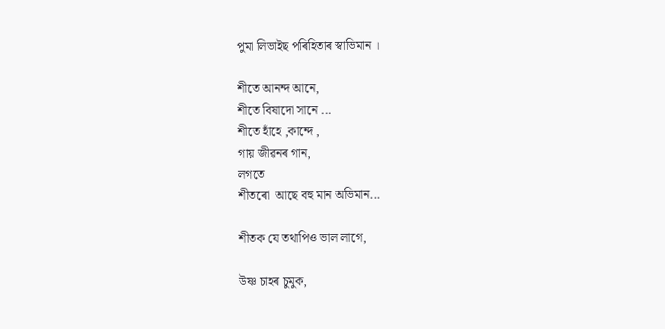পুমা লিভাইছ পৰিহিতাৰ স্বাভিমান ।

শীতে আনন্দ আনে,
শীতে বিষাদো সানে ...
শীতে হাঁহে ,কান্দে ,
গায় জীৱনৰ গান,
লগতে
শীতৰো  আছে বহু মান অভিমান...

শীতক যে তথাপিও ভাল লাগে,

উষ্ণ চাহৰ চুমুক,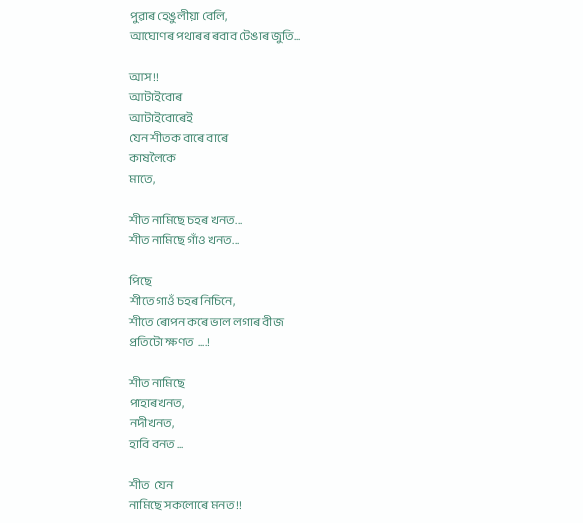পুৱাৰ হেঙুলীয়া বেলি,
আঘোণৰ পথাৰৰ ৰবাব টেঙাৰ জুতি...

আস !!
আটাইবোৰ
আটাইবোৰেই
যেন শীতক বাৰে বাৰে
কাষলৈকে
মাতে,

শীত নামিছে চহৰ খনত...
শীত নামিছে গাঁও খনত...

পিছে
শীতে গাওঁ চহৰ নিচিনে,
শীতে ৰোপন কৰে ভাল লগাৰ বীজ
প্ৰতিটো ক্ষণত  ....!

শীত নামিছে
পাহাৰখনত,
নদীখনত,
হাবি বনত ...

শীত  যেন
নামিছে সকলোৰে মনত !!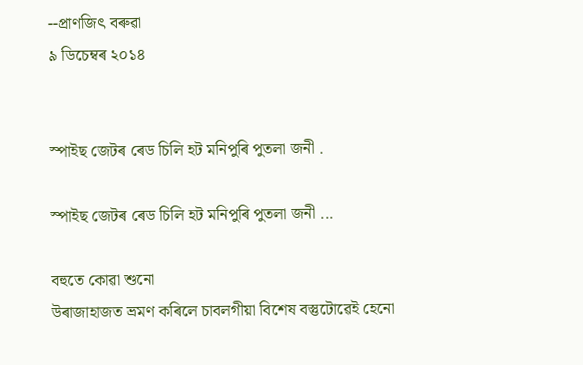--প্ৰাণজিৎ বৰুৱা
৯ ডিচেম্বৰ ২০১৪


স্পাইছ জেটৰ ৰেড চিলি হট মনিপুৰি পুতলা জনী .

স্পাইছ জেটৰ ৰেড চিলি হট মনিপুৰি পুতলা জনী ...

বহুতে কোৱা শুনো
উৰাজাহাজত ভ্ৰমণ কৰিলে চাবলগীয়া বিশেষ বস্তুটোৱেই হেনো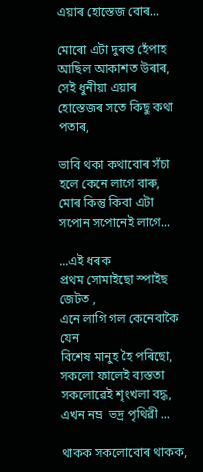এয়াৰ হোস্তেজ বোৰ...

মোৰো এটা দুৰন্ত হেঁপাহ আছিল আকাশত উৰাৰ,
সেই ধুনীয়া এয়াৰ  হোস্তেজৰ সতে কিছু কথা পতাৰ,

ভাবি থকা কথাবোৰ সঁচা হলে কেনে লাগে বাৰু,
মোৰ কিন্তু কিবা এটা সপোন সপোনেই লাগে...

...এই ধৰক
প্ৰথম সোমাইছো স্পাইছ জেটত ,
এনে লাগি গল কেনেবাকৈ   যেন
বিশেষ মানুহ হৈ পৰিছো,
সকলো ফালেই ব্যস্ততা সকলোৱেই শৃংখলা বদ্ধ,
এখন নম্ৰ  ভদ্ৰ পৃথিৱী ...

থাকক সকলোবোৰ থাকক,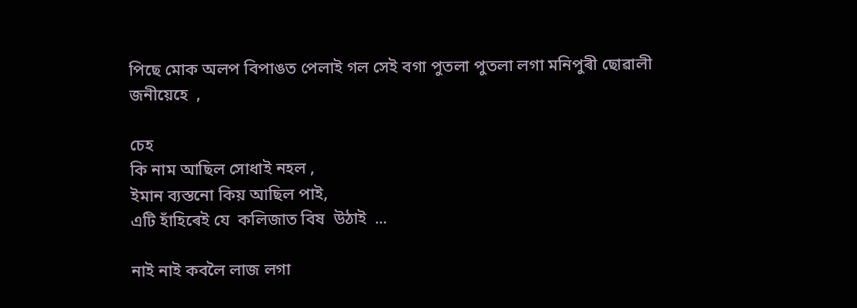পিছে মোক অলপ বিপাঙত পেলাই গল সেই বগা পুতলা পুতলা লগা মনিপুৰী ছোৱালী জনীয়েহে  ,

চেহ
কি নাম আছিল সোধাই নহল ,
ইমান ব্যস্তনো কিয় আছিল পাই,
এটি হাঁহিৰেই যে  কলিজাত বিষ  উঠাই  ...

নাই নাই কবলৈ লাজ লগা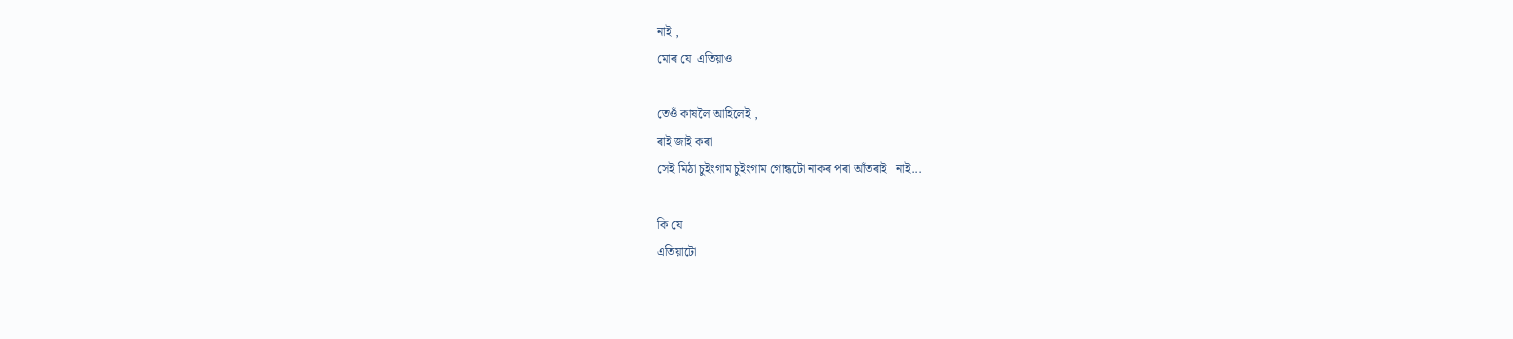নাই ,
মোৰ যে  এতিয়াও

তেওঁ কাষলৈ আহিলেই ,
ৰাই জাই কৰা
সেই মিঠা চুইংগাম চুইংগাম গোন্ধটো নাকৰ পৰা আঁতৰাই   নাই...

কি যে
এতিয়াটো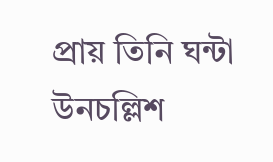প্ৰায় তিনি ঘন্টা  উনচল্লিশ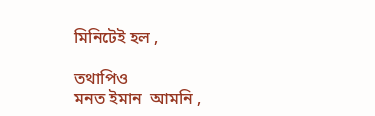মিনিটেই হল ,

তথাপিও
মনত ইমান  আমনি ,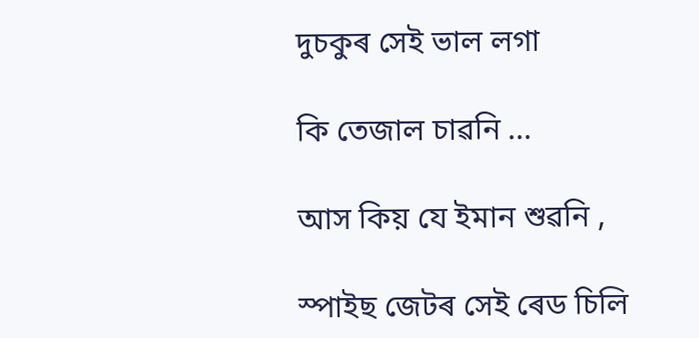দুচকুৰ সেই ভাল লগা

কি তেজাল চাৱনি ...

আস কিয় যে ইমান শুৱনি ,

স্পাইছ জেটৰ সেই ৰেড চিলি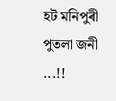হট মনিপুৰী পুতলা জনী ...!!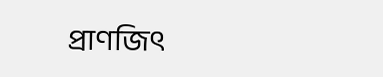প্ৰাণজিৎ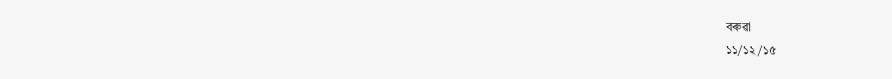বৰুৱা
১১/১২/১৫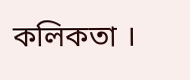কলিকতা ।